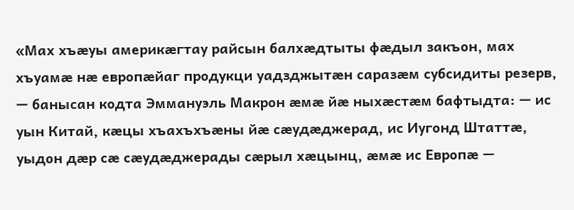«Мах хъæуы америкæгтау райсын балхæдтыты фæдыл закъон, мах хъуамæ нæ европæйаг продукци уадзджытæн саразæм субсидиты резерв, — банысан кодта Эммануэль Макрон æмæ йæ ныхæстæм бафтыдта: — ис уын Китай, кæцы хъахъхъæны йæ сæудæджерад, ис Иугонд Штаттæ, уыдон дæр сæ сæудæджерады сæрыл хæцынц, æмæ ис Европæ —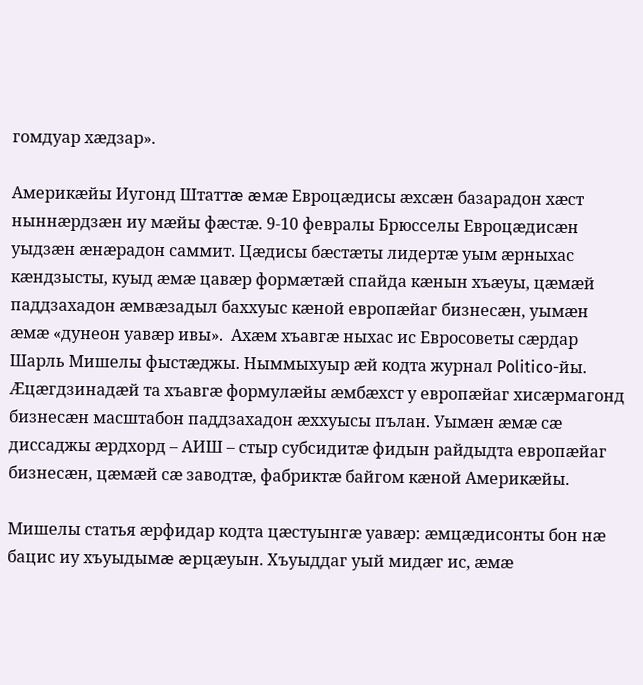гомдуар хæдзар».

Америкæйы Иугонд Штаттæ æмæ Евроцæдисы æхсæн базарадон хæст ныннæрдзæн иу мæйы фæстæ. 9-10 февралы Брюсселы Евроцæдисæн уыдзæн æнæрадон саммит. Цæдисы бæстæты лидертæ уым æрныхас кæндзысты, куыд æмæ цавæр формæтæй спайда кæнын хъæуы, цæмæй паддзахадон æмвæзадыл баххуыс кæной европæйаг бизнесæн, уымæн æмæ «дунеон уавæр ивы».  Ахæм хъавгæ ныхас ис Евросоветы сæрдар Шарль Мишелы фыстæджы. Ныммыхуыр æй кодта журнал Politico-йы.  Æцæгдзинадæй та хъавгæ формулæйы æмбæхст у европæйаг хисæрмагонд бизнесæн масштабон паддзахадон æххуысы пълан. Уымæн æмæ сæ диссаджы æрдхорд – АИШ – стыр субсидитæ фидын райдыдта европæйаг бизнесæн, цæмæй сæ заводтæ, фабриктæ байгом кæной Америкæйы.

Мишелы статья æрфидар кодта цæстуынгæ уавæр: æмцæдисонты бон нæ бацис иу хъуыдымæ æрцæуын. Хъуыддаг уый мидæг ис, æмæ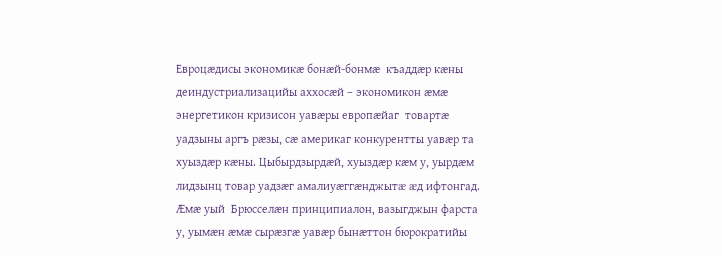Евроцæдисы экономикæ бонæй-бонмæ  къаддæр кæны деиндустриализацийы аххосæй – экономикон æмæ энергетикон кризисон уавæры европæйаг  товартæ уадзыны аргъ рæзы, сæ америкаг конкурентты уавæр та хуыздæр кæны. Цыбырдзырдæй, хуыздæр кæм у, уырдæм лидзынц товар уадзæг амалиуæггæнджытæ æд ифтонгад. Æмæ уый  Брюсселæн принципиалон, вазыгджын фарста у, уымæн æмæ сырæзгæ уавæр бынæттон бюрократийы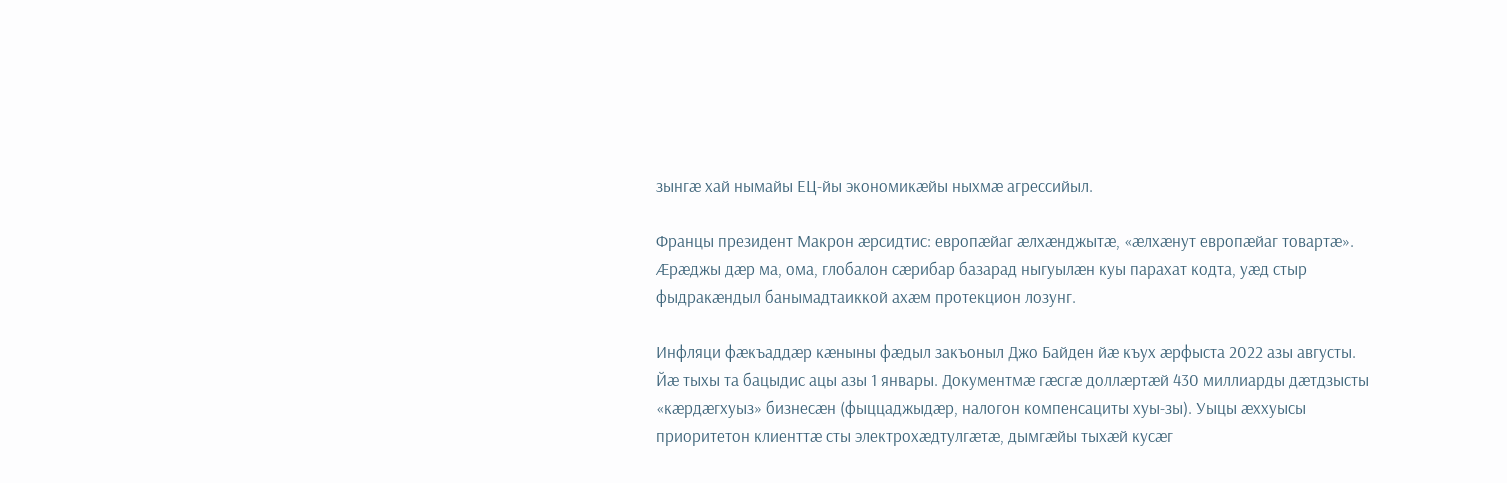зынгæ хай нымайы ЕЦ-йы экономикæйы ныхмæ агрессийыл.

Францы президент Макрон æрсидтис: европæйаг æлхæнджытæ, «æлхæнут европæйаг товартæ». Æрæджы дæр ма, ома, глобалон сæрибар базарад ныгуылæн куы парахат кодта, уæд стыр фыдракæндыл банымадтаиккой ахæм протекцион лозунг.

Инфляци фæкъаддæр кæныны фæдыл закъоныл Джо Байден йæ къух æрфыста 2022 азы августы. Йæ тыхы та бацыдис ацы азы 1 январы. Документмæ гæсгæ доллæртæй 430 миллиарды дæтдзысты «кæрдæгхуыз» бизнесæн (фыццаджыдæр, налогон компенсациты хуы-зы). Уыцы æххуысы приоритетон клиенттæ сты электрохæдтулгæтæ, дымгæйы тыхæй кусæг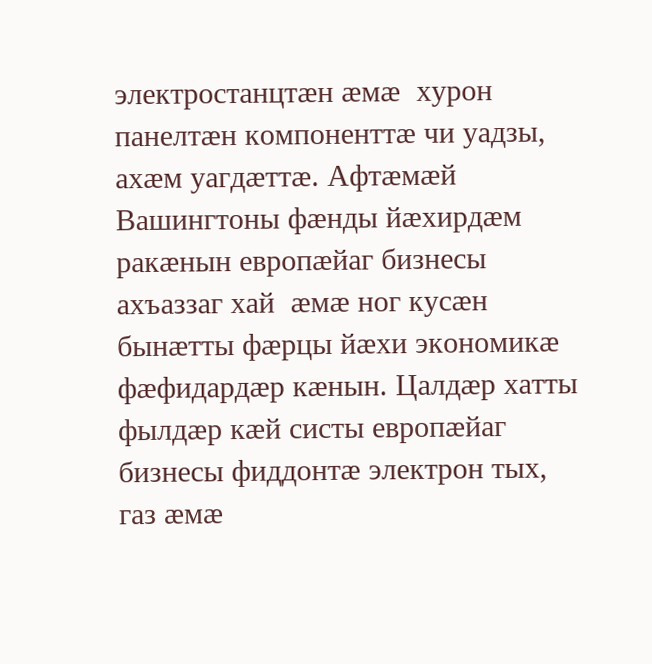электростанцтæн æмæ  хурон панелтæн компоненттæ чи уадзы, ахæм уагдæттæ. Афтæмæй Вашингтоны фæнды йæхирдæм ракæнын европæйаг бизнесы ахъаззаг хай  æмæ ног кусæн бынæтты фæрцы йæхи экономикæ фæфидардæр кæнын. Цалдæр хатты фылдæр кæй систы европæйаг бизнесы фиддонтæ электрон тых, газ æмæ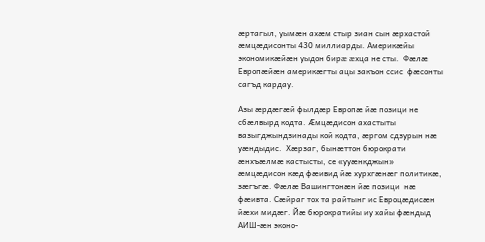æртагыл, уымæн ахæм стыр зиан сын æрхастой æмцæдисонты 430 миллиарды. Америкæйы экономикæйæн уыдон бирæ æхца не сты.  Фæлæ Европæйæн америкæгты ацы закъон ссис  фæсонты сагъд кардау.

Азы æрдæгæй фылдæр Европæ йæ позици не сбæлвырд кодта. Æмцæдисон ахастыты вазыгджындзинады кой кодта, æргом сдзурын нæ уæндыдис.  Хæрзаг, бынæттон бюрократи æнхъæлмæ кастысты, се «ууæнкджын» æмцæдисон кæд фæивид йæ хурхгæнæг политикæ, зæгъгæ. Фæлæ Вашингтонæн йæ позици  нæ фæивта. Сæйраг тох та райтынг ис Евроцæдисæн йæхи мидæг. Йæ бюрократийы иу хайы фæндыд АИШ-æн эконо-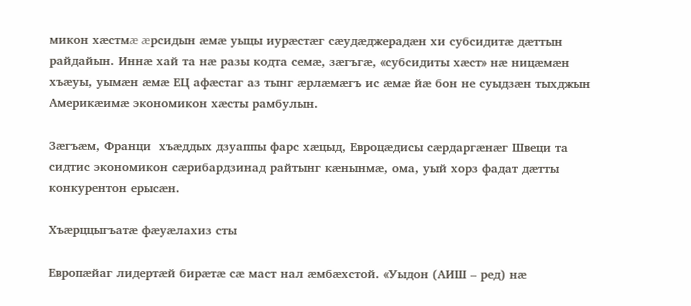микон хæстмæ æрсидын æмæ уыцы иурæстæг сæудæджерадæн хи субсидитæ дæттын райдайын. Иннæ хай та нæ разы кодта семæ, зæгъгæ, «субсидиты хæст» нæ ницæмæн хъæуы, уымæн æмæ ЕЦ афæстаг аз тынг æрлæмæгъ ис æмæ йæ бон не суыдзæн тыхджын Америкæимæ экономикон хæсты рамбулын.

Зæгъæм, Франци  хъæддых дзуаппы фарс хæцыд, Евроцæдисы сæрдаргæнæг Швеци та сидтис экономикон сæрибардзинад райтынг кæнынмæ, ома, уый хорз фадат дæтты конкурентон ерысæн.

Хъæрццыгъатæ фæуæлахиз сты

Европæйаг лидертæй бирæтæ сæ маст нал æмбæхстой. «Уыдон (АИШ – ред) нæ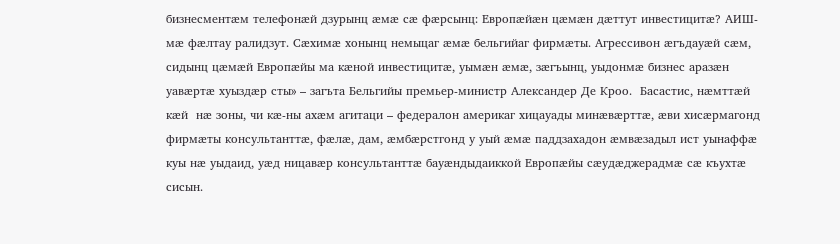бизнесментæм телефонæй дзурынц æмæ сæ фæрсынц: Европæйæн цæмæн дæттут инвестицитæ? АИШ-мæ фæлтау ралидзут. Сæхимæ хонынц немыцаг æмæ бельгийаг фирмæты. Агрессивон æгъдауæй сæм, сидынц цæмæй Европæйы ма кæной инвестицитæ, уымæн æмæ, зæгъынц, уыдонмæ бизнес аразæн уавæртæ хуыздæр сты» – загъта Бельгийы премьер-министр Александер Де Кроо.  Басастис, нæмттæй кæй  нæ зоны, чи кæ-ны ахæм агитаци – федералон америкаг хицауады минæвæрттæ, æви хисæрмагонд фирмæты консультанттæ, фæлæ, дам, æмбæрстгонд у уый æмæ паддзахадон æмвæзадыл ист уынаффæ куы нæ уыдаид, уæд ницавæр консультанттæ бауæндыдаиккой Европæйы сæудæджерадмæ сæ къухтæ сисын.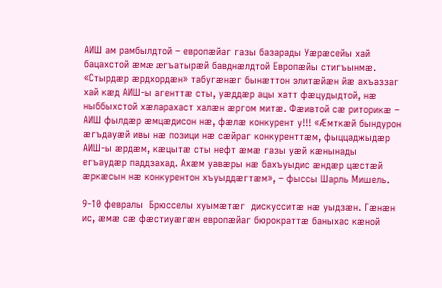АИШ ам рамбылдтой – европæйаг газы базарады Уæрæсейы хай бацахстой æмæ æгъатырæй бавднæлдтой Европæйы стигъынмæ. «Стырдæр æрдхордæн» табугæнæг бынæттон элитæйæн йæ ахъаззаг хай кæд АИШ-ы агенттæ сты, уæддæр ацы хатт фæцудыдтой, нæ ныббыхстой хæларахаст халæн æргом митæ. Фæивтой сæ риторикæ – АИШ фылдæр æмцæдисон нæ, фæлæ конкурент у!!! «Ӕмткæй бындурон æгъдауæй ивы нæ позици нæ сæйраг конкуренттæм, фыццаджыдæр АИШ-ы æрдæм, кæцытæ сты нефт æмæ газы уæй кæнынады егъаудæр паддзахад. Ахæм уавæры нæ бахъуыдис æндæр цæстæй æркæсын нæ конкурентон хъуыддæгтæм», – фыссы Шарль Мишель.

9-10 февралы  Брюсселы хуымæтæг  дискусситæ нæ уыдзæн. Гæнæн ис, æмæ сæ фæстиуæгæн европæйаг бюрократтæ баныхас кæной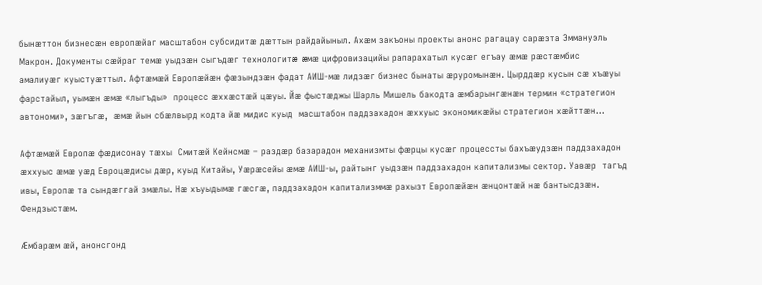бынæттон бизнесæн европæйаг масштабон субсидитæ дæттын райдайыныл. Ахæм закъоны проекты анонс рагацау сарæзта Эммануэль Макрон. Документы сæйраг темæ уыдзæн сыгъдæг технологитæ æмæ цифровизацийы рапарахатыл кусæг егъау æмæ рæстæмбис амалиуæг куыстуæттыл. Афтæмæй Европæйæн фæзындзæн фадат АИШ-мæ лидзæг бизнес бынаты æруромынæн. Цырддæр кусын сæ хъæуы фарстайыл, уымæн æмæ «лыгъды»  процесс æххæстæй цæуы. Йæ фыстæджы Шарль Мишель бакодта æмбарынгæнæн термин «стратегион автономи», зæгъгæ,  æмæ йын сбæлвырд кодта йæ мидис куыд  масштабон паддзахадон æххуыс экономикæйы стратегион хæйттæн…

Афтæмæй Европæ фæдисонау тæхы  Смитæй Кейнсмæ – раздæр базарадон механизмты фæрцы кусæг процессты бахъæудзæн паддзахадон æххуыс æмæ уæд Евроцæдисы дæр, куыд Китайы, Уæрæсейы æмæ АИШ-ы, райтынг уыдзæн паддзахадон капитализмы сектор. Уавæр  тагъд ивы, Европæ та сындæггай змæлы. Нæ хъуыдымæ гæсгæ, паддзахадон капитализммæ рахызт Европæйæн æнцонтæй нæ бантысдзæн. Фендзыстæм.

Æмбарæм æй, анонсгонд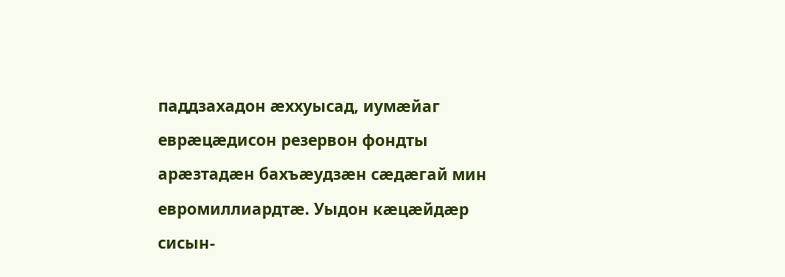паддзахадон æххуысад, иумæйаг еврæцæдисон резервон фондты арæзтадæн бахъæудзæн сæдæгай мин евромиллиардтæ. Уыдон кæцæйдæр сисын-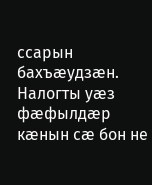ссарын бахъæудзæн. Налогты уæз фæфылдæр кæнын сæ бон не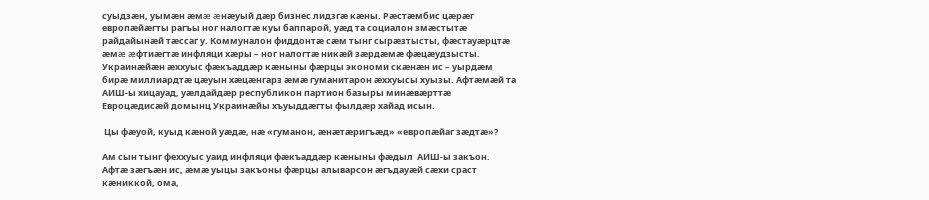суыдзæн, уымæн æмæ æнæуый дæр бизнес лидзгæ кæны. Рæстæмбис цæрæг европæйæгты рагъы ног налогтæ куы баппарой, уæд та социалон змæстытæ райдайынæй тæссаг у. Коммуналон фиддонтæ сæм тынг сырæзтысты, фæстауæрцтæ æмæ æфтиæгтæ инфляци хæры – ног налогтæ никæй зæрдæмæ фæцæудзысты. Украинæйæн æххуыс фæкъаддæр кæныны фæрцы экономи скæнæн ис – уырдæм бирæ миллиардтæ цæуын хæцæнгарз æмæ гуманитарон æххуысы хуызы. Афтæмæй та АИШ-ы хицауад, уæлдайдæр республикон партион базыры минæвæрттæ Евроцæдисæй домынц Украинæйы хъуыддæгты фылдæр хайад исын.

 Цы фæуой, куыд кæной уæдæ, нæ «гуманон, æнæтæригъæд» «европæйаг зæдтæ»?

Ам сын тынг феххуыс уаид инфляци фæкъаддæр кæныны фæдыл  АИШ-ы закъон. Афтæ зæгъæн ис, æмæ уыцы закъоны фæрцы алыварсон æгъдауæй сæхи сраст кæниккой, ома,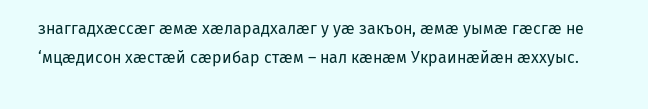знаггадхæссæг æмæ хæларадхалæг у уæ закъон, æмæ уымæ гæсгæ не ‘мцæдисон хæстæй сæрибар стæм – нал кæнæм Украинæйæн æххуыс.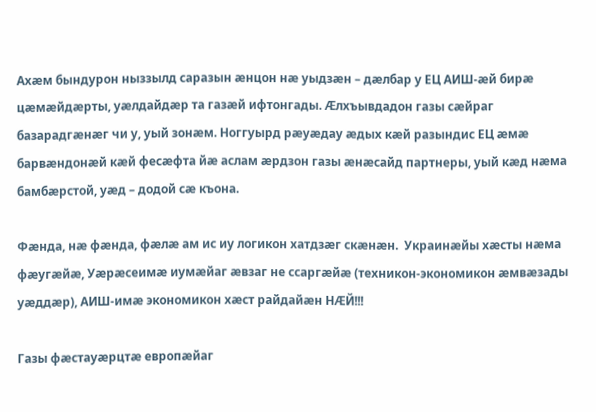Ахæм бындурон ныззылд саразын æнцон нæ уыдзæн – дæлбар у ЕЦ АИШ-æй бирæ цæмæйдæрты, уæлдайдæр та газæй ифтонгады. Æлхъывдадон газы сæйраг базарадгæнæг чи у, уый зонæм. Ноггуырд рæуæдау æдых кæй разындис ЕЦ æмæ барвæндонæй кæй фесæфта йæ аслам æрдзон газы æнæсайд партнеры, уый кæд нæма бамбæрстой, уæд – додой сæ къона.

Фæнда, нæ фæнда, фæлæ ам ис иу логикон хатдзæг скæнæн.  Украинæйы хæсты нæма фæугæйæ, Уæрæсеимæ иумæйаг æвзаг не ссаргæйæ (техникон-экономикон æмвæзады уæддæр), АИШ-имæ экономикон хæст райдайæн НÆЙ!!!

Газы фæстауæрцтæ европæйаг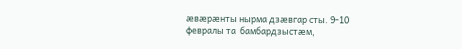æвæрæнты нырма дзæвгар сты. 9-10 февралы та  бамбардзыстæм,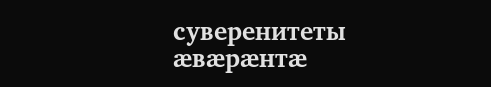суверенитеты æвæрæнтæ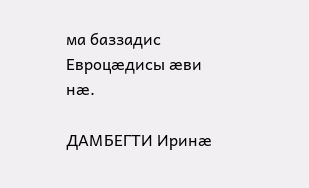ма баззадис Евроцæдисы æви нæ.

ДАМБЕГТИ Иринæ